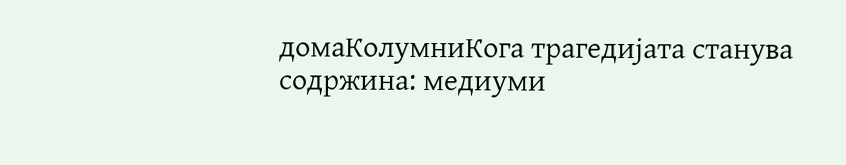домаКолумниКога трагедијата станува содржина: медиуми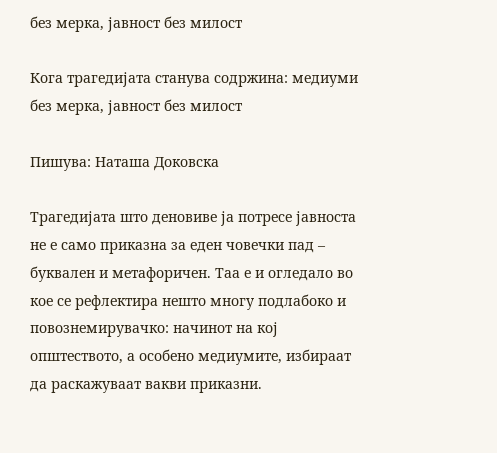без мерка, јавност без милост

Кога трагедијата станува содржина: медиуми без мерка, јавност без милост

Пишува: Наташа Доковска

Трагедијата што деновиве ја потресе јавноста не е само приказна за еден човечки пад – буквален и метафоричен. Таа е и огледало во кое се рефлектира нешто многу подлабоко и повознемирувачко: начинот на кој општеството, а особено медиумите, избираат да раскажуваат вакви приказни.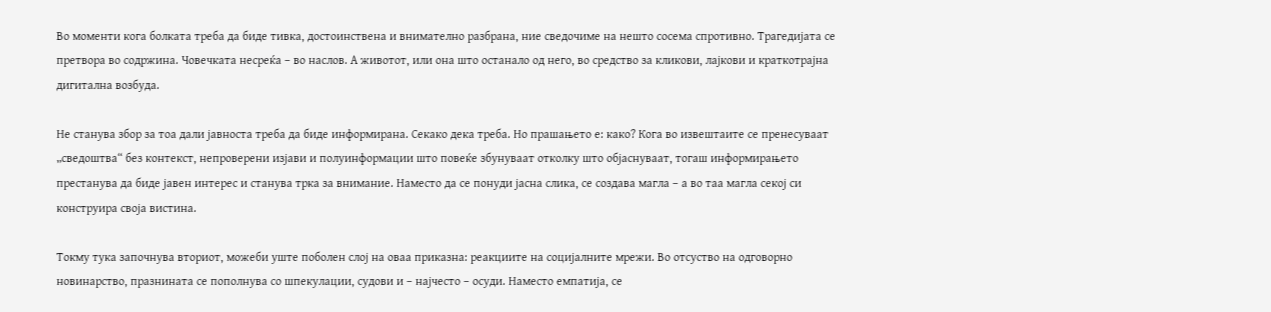Во моменти кога болката треба да биде тивка, достоинствена и внимателно разбрана, ние сведочиме на нешто сосема спротивно. Трагедијата се претвора во содржина. Човечката несреќа – во наслов. А животот, или она што останало од него, во средство за кликови, лајкови и краткотрајна дигитална возбуда.

Не станува збор за тоа дали јавноста треба да биде информирана. Секако дека треба. Но прашањето е: како? Кога во извештаите се пренесуваат „сведоштва“ без контекст, непроверени изјави и полуинформации што повеќе збунуваат отколку што објаснуваат, тогаш информирањето престанува да биде јавен интерес и станува трка за внимание. Наместо да се понуди јасна слика, се создава магла – а во таа магла секој си конструира своја вистина.

Токму тука започнува вториот, можеби уште поболен слој на оваа приказна: реакциите на социјалните мрежи. Во отсуство на одговорно новинарство, празнината се пополнува со шпекулации, судови и – најчесто – осуди. Наместо емпатија, се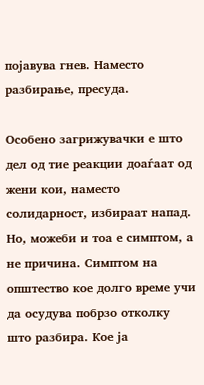појавува гнев. Наместо разбирање, пресуда.

Особено загрижувачки е што дел од тие реакции доаѓаат од жени кои, наместо солидарност, избираат напад. Но, можеби и тоа е симптом, а не причина. Симптом на општество кое долго време учи да осудува побрзо отколку што разбира. Кое ја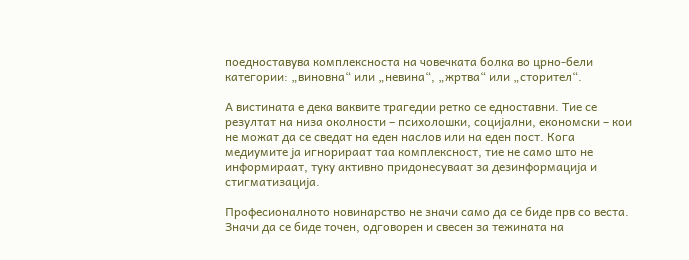поедноставува комплексноста на човечката болка во црно-бели категории: „виновна“ или „невина“, „жртва“ или „сторител“.

А вистината е дека ваквите трагедии ретко се едноставни. Тие се резултат на низа околности – психолошки, социјални, економски – кои не можат да се сведат на еден наслов или на еден пост. Кога медиумите ја игнорираат таа комплексност, тие не само што не информираат, туку активно придонесуваат за дезинформација и стигматизација.

Професионалното новинарство не значи само да се биде прв со веста. Значи да се биде точен, одговорен и свесен за тежината на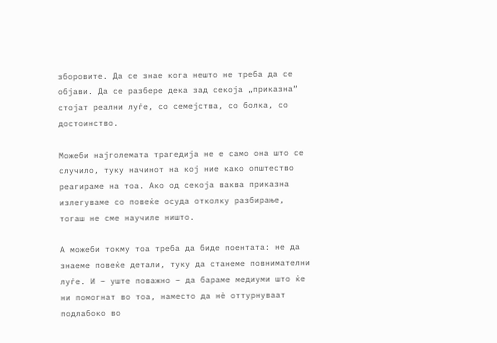зборовите. Да се знае кога нешто не треба да се објави. Да се разбере дека зад секоја „приказна“ стојат реални луѓе, со семејства, со болка, со достоинство.

Можеби најголемата трагедија не е само она што се случило, туку начинот на кој ние како општество реагираме на тоа. Ако од секоја ваква приказна излегуваме со повеќе осуда отколку разбирање, тогаш не сме научиле ништо.

А можеби токму тоа треба да биде поентата: не да знаеме повеќе детали, туку да станеме повнимателни луѓе. И – уште поважно – да бараме медиуми што ќе ни помогнат во тоа, наместо да нè оттурнуваат подлабоко во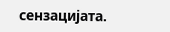сензацијата.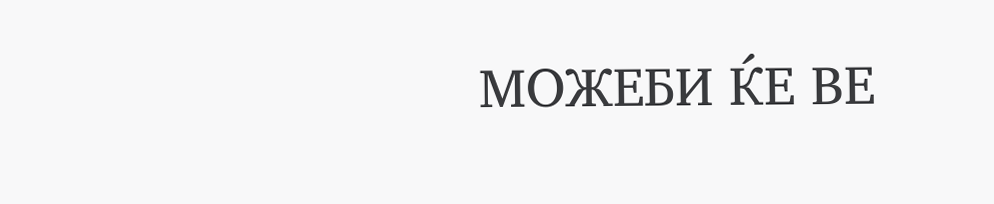МОЖЕБИ ЌЕ ВЕ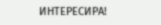ИНТЕРЕСИРА!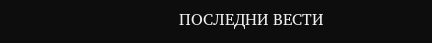ПОСЛЕДНИ ВЕСТИ